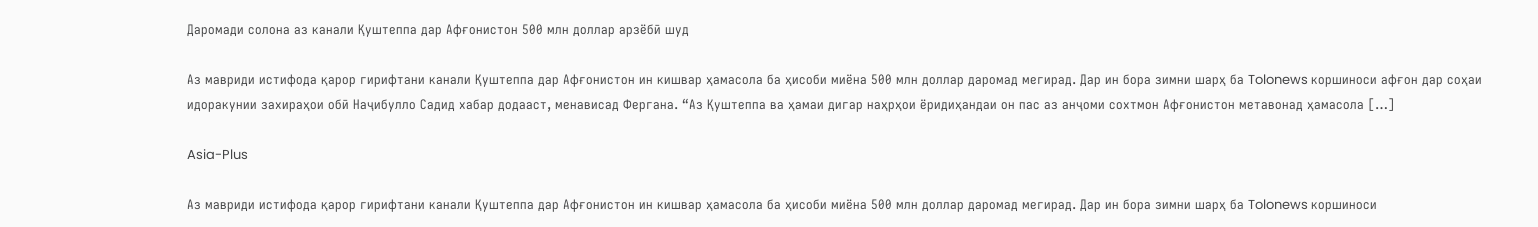Даромади солона аз канали Қуштеппа дар Афғонистон 500 млн доллар арзёбӣ шуд

Аз мавриди истифода қарор гирифтани канали Қуштеппа дар Афғонистон ин кишвар ҳамасола ба ҳисоби миёна 500 млн доллар даромад мегирад. Дар ин бора зимни шарҳ ба Tolonews коршиноси афғон дар соҳаи идоракунии захираҳои обӣ Наҷибулло Садид хабар додааст, менависад Фергана. “Аз Қуштеппа ва ҳамаи дигар наҳрҳои ёридиҳандаи он пас аз анҷоми сохтмон Афғонистон метавонад ҳамасола […]

Asia-Plus

Аз мавриди истифода қарор гирифтани канали Қуштеппа дар Афғонистон ин кишвар ҳамасола ба ҳисоби миёна 500 млн доллар даромад мегирад. Дар ин бора зимни шарҳ ба Tolonews коршиноси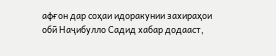афғон дар соҳаи идоракунии захираҳои обӣ Наҷибулло Садид хабар додааст,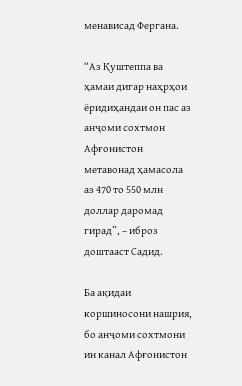менависад Фергана.

“Аз Қуштеппа ва ҳамаи дигар наҳрҳои ёридиҳандаи он пас аз анҷоми сохтмон Афғонистон метавонад ҳамасола аз 470 то 550 млн доллар даромад гирад”, – иброз доштааст Садид.

Ба ақидаи коршиносони нашрия, бо анҷоми сохтмони ин канал Афғонистон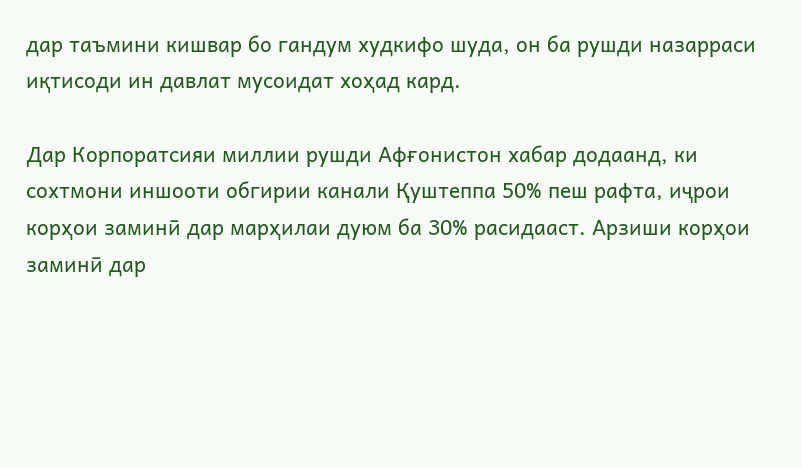дар таъмини кишвар бо гандум худкифо шуда, он ба рушди назарраси иқтисоди ин давлат мусоидат хоҳад кард.

Дар Корпоратсияи миллии рушди Афғонистон хабар додаанд, ки сохтмони иншооти обгирии канали Қуштеппа 50% пеш рафта, иҷрои корҳои заминӣ дар марҳилаи дуюм ба 30% расидааст. Арзиши корҳои заминӣ дар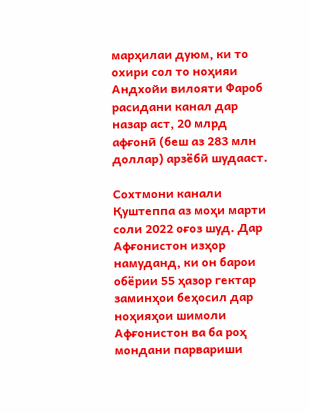марҳилаи дуюм, ки то охири сол то ноҳияи Андхойи вилояти Фароб расидани канал дар назар аст, 20 млрд афғонӣ (беш аз 283 млн доллар) арзёбӣ шудааст.

Сохтмони канали Қуштеппа аз моҳи марти соли 2022 оғоз шуд. Дар Афғонистон изҳор намуданд, ки он барои обёрии 55 ҳазор гектар заминҳои беҳосил дар ноҳияҳои шимоли Афғонистон ва ба роҳ мондани парвариши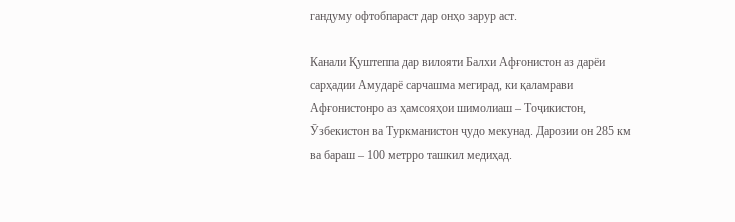гандуму офтобпараст дар онҳо зарур аст.

Канали Қуштеппа дар вилояти Балхи Афғонистон аз дарёи сарҳадии Амударё сарчашма мегирад, ки қаламрави Афғонистонро аз ҳамсояҳои шимолиаш – Тоҷикистон, Ӯзбекистон ва Туркманистон ҷудо мекунад. Дарозии он 285 км ва бараш – 100 метрро ташкил медиҳад.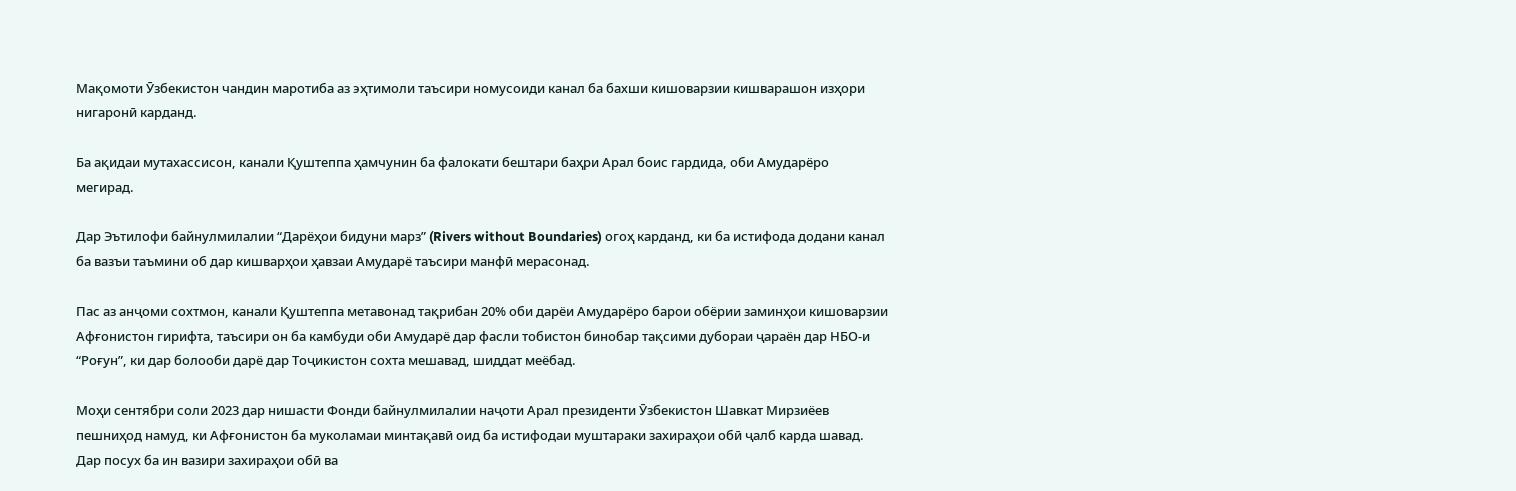Мақомоти Ӯзбекистон чандин маротиба аз эҳтимоли таъсири номусоиди канал ба бахши кишоварзии кишварашон изҳори нигаронӣ карданд.

Ба ақидаи мутахассисон, канали Қуштеппа ҳамчунин ба фалокати бештари баҳри Арал боис гардида, оби Амударёро мегирад.

Дар Эътилофи байнулмилалии “Дарёҳои бидуни марз” (Rivers without Boundaries) огоҳ карданд, ки ба истифода додани канал ба вазъи таъмини об дар кишварҳои ҳавзаи Амударё таъсири манфӣ мерасонад.

Пас аз анҷоми сохтмон, канали Қуштеппа метавонад тақрибан 20% оби дарёи Амударёро барои обёрии заминҳои кишоварзии Афғонистон гирифта, таъсири он ба камбуди оби Амударё дар фасли тобистон бинобар тақсими дубораи ҷараён дар НБО-и “Роғун”, ки дар болооби дарё дар Тоҷикистон сохта мешавад, шиддат меёбад.

Моҳи сентябри соли 2023 дар нишасти Фонди байнулмилалии наҷоти Арал президенти Ӯзбекистон Шавкат Мирзиёев пешниҳод намуд, ки Афғонистон ба муколамаи минтақавӣ оид ба истифодаи муштараки захираҳои обӣ ҷалб карда шавад. Дар посух ба ин вазири захираҳои обӣ ва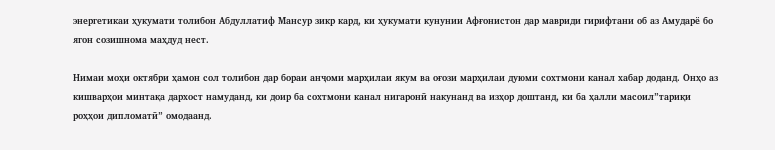энергетикаи ҳукумати толибон Абдуллатиф Мансур зикр кард, ки ҳукумати кунунии Афғонистон дар мавриди гирифтани об аз Амударё бо ягон созишнома маҳдуд нест.

Нимаи моҳи октябри ҳамон сол толибон дар бораи анҷоми марҳилаи якум ва оғози марҳилаи дуюми сохтмони канал хабар доданд. Онҳо аз кишварҳои минтақа дархост намуданд, ки доир ба сохтмони канал нигаронӣ накунанд ва изҳор доштанд, ки ба ҳалли масоил”тариқи роҳҳои дипломатӣ” омодаанд.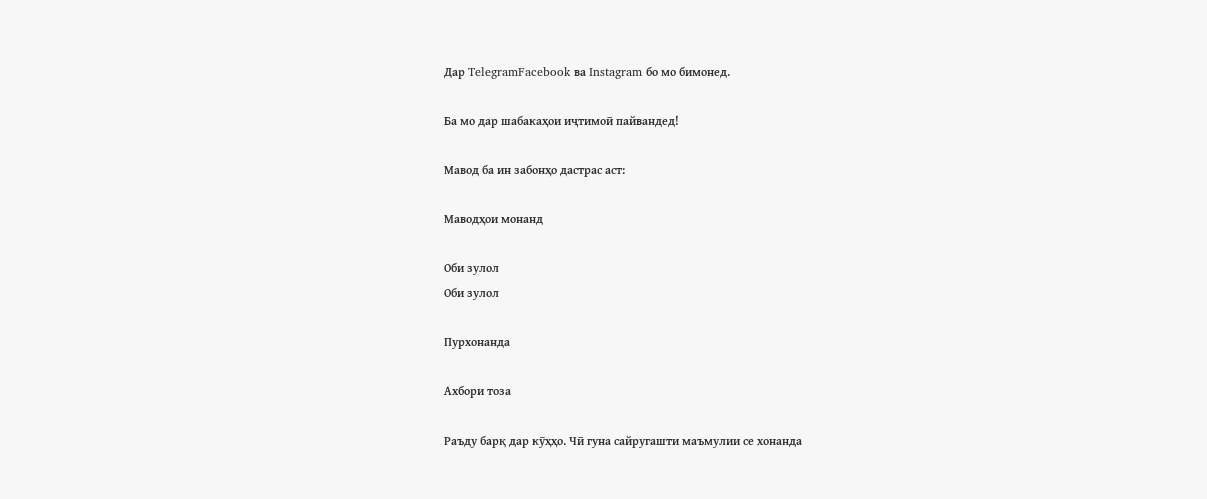Дар TelegramFacebook ва Instagram бо мо бимонед.

Ба мо дар шабакаҳои иҷтимоӣ пайвандед!

Мавод ба ин забонҳо дастрас аст:

Маводҳои монанд

Оби зулол
Оби зулол

Пурхонанда

Ахбори тоза

Раъду барқ дар кӯҳҳо. Чӣ гуна сайругашти маъмулии се хонанда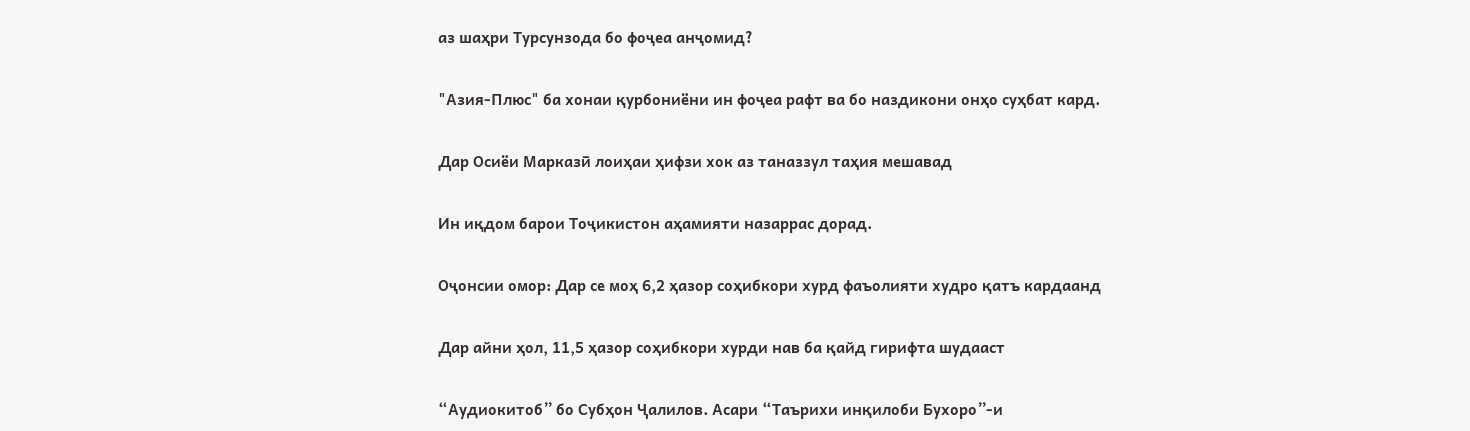аз шаҳри Турсунзода бо фоҷеа анҷомид?

"Азия-Плюс" ба хонаи қурбониёни ин фоҷеа рафт ва бо наздикони онҳо суҳбат кард.

Дар Осиёи Марказӣ лоиҳаи ҳифзи хок аз таназзул таҳия мешавад

Ин иқдом барои Тоҷикистон аҳамияти назаррас дорад.

Оҷонсии омор: Дар се моҳ 6,2 ҳазор соҳибкори хурд фаъолияти худро қатъ кардаанд

Дар айни ҳол, 11,5 ҳазор соҳибкори хурди нав ба қайд гирифта шудааст

“Аудиокитоб” бо Субҳон Ҷалилов. Асари “Таърихи инқилоби Бухоро”-и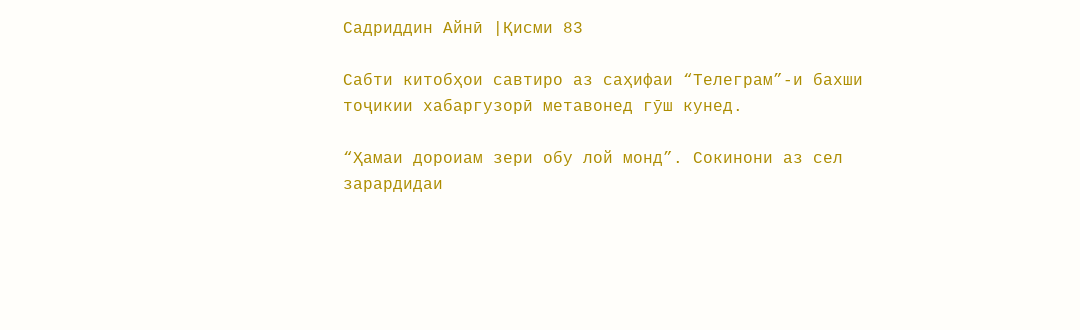Садриддин Айнӣ |Қисми 83

Cабти китобҳои савтиро аз саҳифаи “Телеграм”-и бахши тоҷикии хабаргузорӣ метавонед гӯш кунед.

“Ҳамаи дороиам зери обу лой монд”. Сокинони аз сел зарардидаи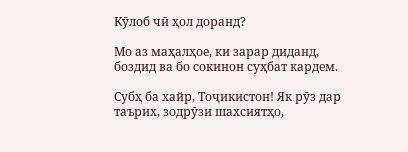Кӯлоб чӣ ҳол доранд?

Мо аз маҳалҳое, ки зарар диданд, боздид ва бо сокинон суҳбат кардем.

Субҳ ба хайр, Тоҷикистон! Як рӯз дар таърих, зодрӯзи шахсиятҳо,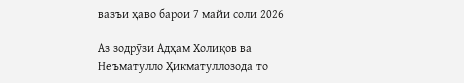вазъи ҳаво барои 7 майи соли 2026

Аз зодрӯзи Адҳам Холиқов ва Неъматулло Ҳикматуллозода то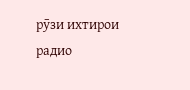рӯзи ихтирои радио